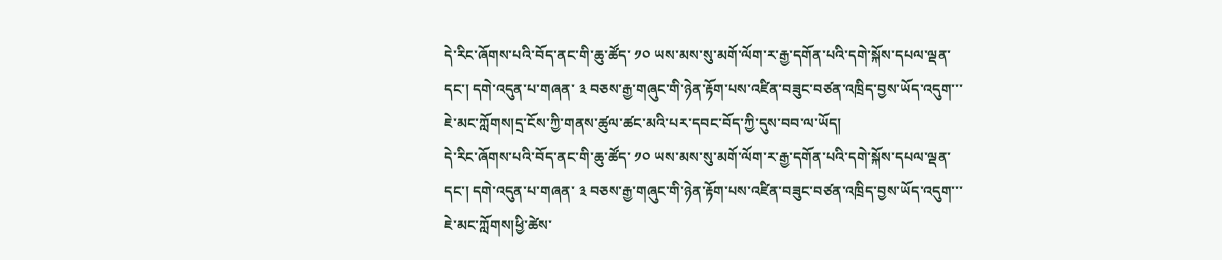དེ་རིང་ཞོགས་པའི་བོད་ནང་གི་ཆུ་ཚོད་ ༡༠ ཡས་མས་སུ་མགོ་ལོག་ར་རྒྱ་དགོན་པའི་དགེ་སྐོས་དཔལ་ལྡན་དང་། དགེ་འདུན་པ་གཞན་ ༣ བཅས་རྒྱ་གཞུང་གི་ཉེན་རྟོག་པས་འཛིན་བཟུང་བཙན་འཁྲིད་བྱས་ཡོད་འདུག་་་
ཇེ་མང་ཀློགས།དྲ་ངོས་ཀྱི་གནས་ཚུལ་ཚང་མའི་པར་དབང་བོད་ཀྱི་དུས་བབ་ལ་ཡོད།
དེ་རིང་ཞོགས་པའི་བོད་ནང་གི་ཆུ་ཚོད་ ༡༠ ཡས་མས་སུ་མགོ་ལོག་ར་རྒྱ་དགོན་པའི་དགེ་སྐོས་དཔལ་ལྡན་དང་། དགེ་འདུན་པ་གཞན་ ༣ བཅས་རྒྱ་གཞུང་གི་ཉེན་རྟོག་པས་འཛིན་བཟུང་བཙན་འཁྲིད་བྱས་ཡོད་འདུག་་་
ཇེ་མང་ཀློགས།ཕྱི་ཚེས་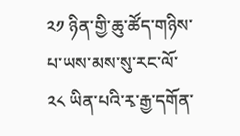༢༡ ཉིན་གྱི་ཆུ་ཚོད་གཉིས་པ་ཡས་མས་སུ་རང་ལོ་ ༢༨ ཡིན་པའི་རྭ་རྒྱ་དགོན་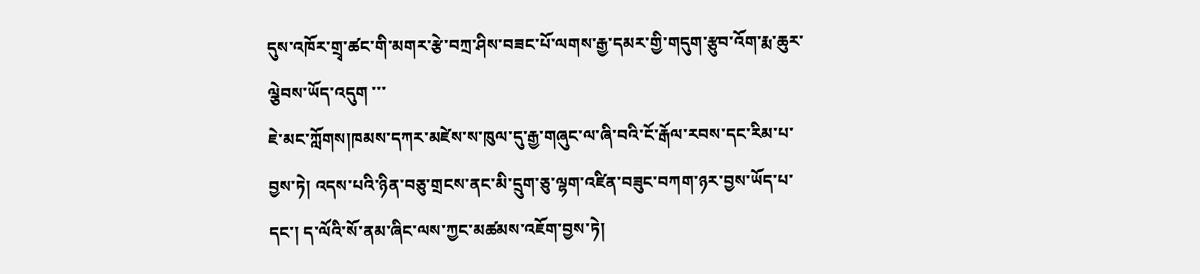དུས་འཁོར་གྲྭ་ཚང་གི་མགར་རྩེ་བཀྲ་ཤིས་བཟང་པོ་ལགས་རྒྱ་དམར་གྱི་གདུག་རྩུབ་འོག་རྨ་ཆུར་ལྕེབས་ཡོད་འདུག ་་་
ཇེ་མང་ཀློགས།ཁམས་དཀར་མཛེས་ས་ཁུལ་དུ་རྒྱ་གཞུང་ལ་ཞི་བའི་ངོ་རྒོལ་རབས་དང་རིམ་པ་བྱས་ཏེ། འདས་པའི་ཉིན་བཅུ་གྲངས་ནང་མི་དྲུག་ཅུ་ལྷག་འཛིན་བཟུང་བཀག་ཉར་བྱས་ཡོད་པ་དང་། ད་ལོའི་སོ་ནམ་ཞིང་ལས་ཀྱང་མཚམས་འཇོག་བྱས་ཏེ།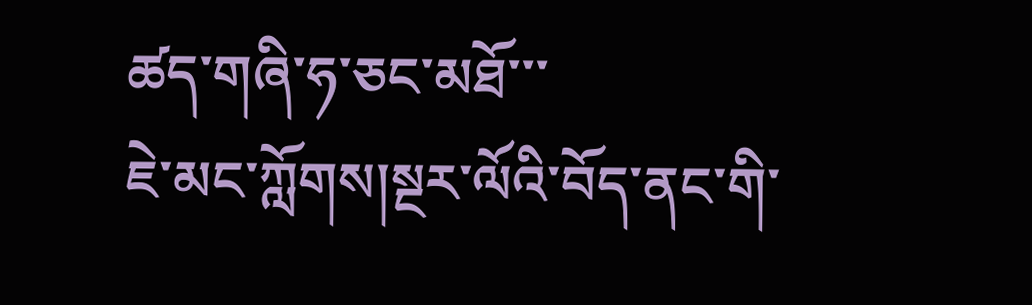ཚད་གཞི་ཧ་ཅང་མཐོ་་་
ཇེ་མང་ཀློགས།སྔར་ལོའི་བོད་ནང་གི་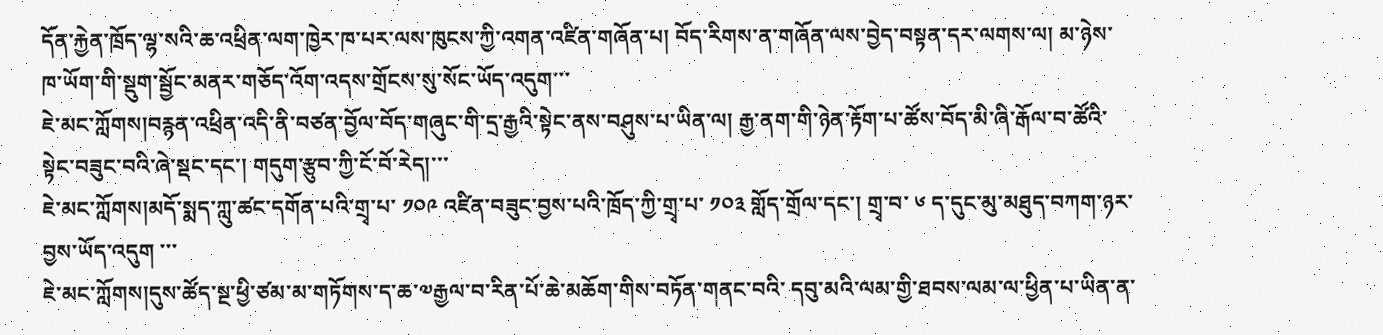དོན་རྐྱེན་ཁྲོད་ལྷ་སའི་ཆ་འཕྲིན་ལག་ཁྱེར་ཁ་པར་ལས་ཁུངས་ཀྱི་འགན་འཛིན་གཞོན་པ། བོད་རིགས་ན་གཞོན་ལས་བྱེད་བསྟན་དར་ལགས་ལ། མ་ཉེས་ཁ་ཡོག་གི་སྡུག་སྦྱོང་མནར་གཅོད་འོག་འདས་གྲོངས་སུ་སོང་ཡོད་འདུག་་་
ཇེ་མང་ཀློགས།བརྙན་འཕྲིན་འདི་ནི་བཙན་བྱོལ་བོད་གཞུང་གི་དྲ་རྒྱའི་སྟེང་ནས་བཤུས་པ་ཡིན་ལ། རྒྱ་ནག་གི་ཉེན་རྟོག་པ་ཚོས་བོད་མི་ཞི་རྒོལ་བ་ཚོའི་སྟེང་བཟུང་བའི་ཞེ་སྡང་དང་། གདུག་རྩུབ་ཀྱི་ངོ་བོ་རེད།་་་
ཇེ་མང་ཀློགས།མདོ་སྨད་ཀླུ་ཚང་དགོན་པའི་གྲྭ་པ་ ༡༠༩ འཛིན་བཟུང་བྱས་པའི་ཁྲོད་ཀྱི་གྲྭ་པ་ ༡༠༣ གློད་གྲོལ་དང་། གྲྭ་བ་ ༦ ད་དུང་མུ་མཐུད་བཀག་ཉར་བྱས་ཡོད་འདུག ་་་
ཇེ་མང་ཀློགས།དུས་ཚོད་སྔ་ཕྱི་ཙམ་མ་གཏོགས་ད་ཆ་༧རྒྱལ་བ་རིན་པོ་ཆེ་མཆོག་གིས་བཏོན་གནང་བའི་ དབུ་མའི་ལམ་གྱི་ཐབས་ལམ་ལ་ཕྱིན་པ་ཡིན་ན་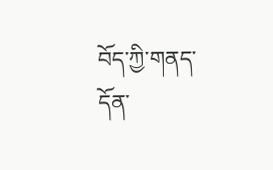བོད་ཀྱི་གནད་དོན་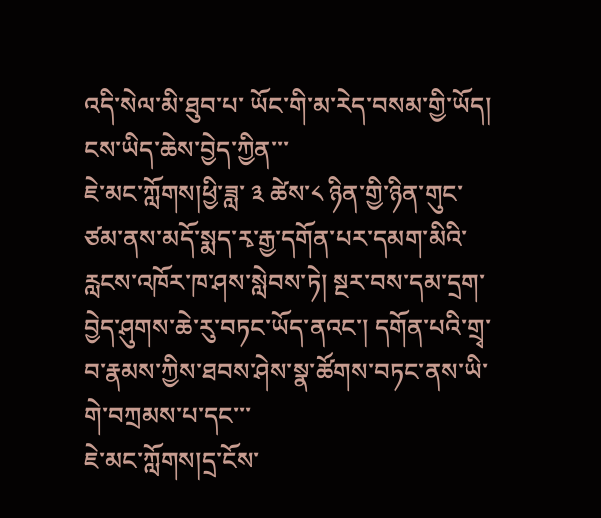འདི་སེལ་མི་ཐུབ་པ་ ཡོང་གི་མ་རེད་བསམ་གྱི་ཡོད། ངས་ཡིད་ཆེས་བྱེད་ཀྱིན་་་
ཇེ་མང་ཀློགས།ཕྱི་ཟླ་ ༣ ཚེས་༨ ཉིན་གྱི་ཉིན་གུང་ཙམ་ནས་མདོ་སྨད་རྭ་རྒྱ་དགོན་པར་དམག་མིའི་རླངས་འཁོར་ཁ་ཤས་སླེབས་ཏེ། སྔར་བས་དམ་དྲག་བྱེད་ཤུགས་ཆེ་རུ་བཏང་ཡོད་ནའང་། དགོན་པའི་གྲྭ་བ་རྣམས་ཀྱིས་ཐབས་ཤེས་སྣ་ཚོགས་བཏང་ནས་ཡི་གེ་བཀྲམས་པ་དང་་་
ཇེ་མང་ཀློགས།དྲ་ངོས་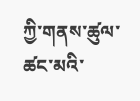ཀྱི་གནས་ཚུལ་ཚང་མའི་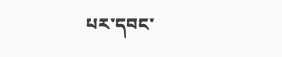པར་དབང་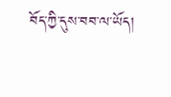བོད་ཀྱི་དུས་བབ་ལ་ཡོད།